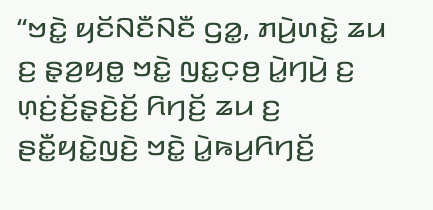“ꤠꤢꤧ꤭ ꤟꤢꤩꤡꤢꤪꤡꤢꤪ ꤞꤤ꤭, ꤊꤣꤧ꤬ꤛꤢꤧ꤭ ꤘꤣ ꤢ꤬ ꤔ꤫ꤤ꤬ꤟꤥ꤭ ꤠꤢꤧ꤭ ꤜꤢ꤭ꤍ꤫ꤥ꤬ ꤣꤧ꤭ꤚꤣꤧ꤬ ꤢ꤬ ꤛ꤫ꤢꤦ꤬ꤢꤩ꤬ꤔ꤫ꤢꤧ꤬ꤢꤩ꤬ ꤖꤚꤢꤩ꤬ ꤘꤣ ꤢ꤬ ꤔꤢꤪ꤭ꤟꤢꤧ꤭ꤜꤢꤧ꤬ ꤠꤢꤧ꤭ ꤣꤧ꤭ꤒꤣ꤬ꤖꤚꤢꤩ꤬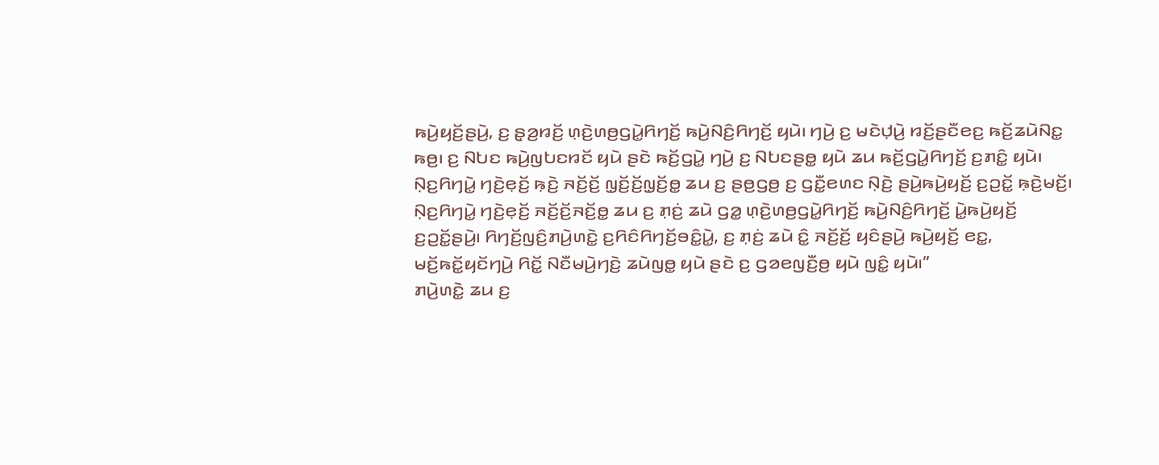ꤒꤣꤧ꤬ꤟꤢꤩ꤬ꤔꤣꤧ꤬, ꤢ꤬ ꤔ꤫ꤤ꤬ꤙꤢꤩ꤬ ꤛ꤫ꤢꤧ꤬ꤛꤥ꤬ꤞꤣꤧ꤭ꤖꤚꤢꤩ꤬ ꤒꤣꤧ꤬ꤡꤢꤨ꤬ꤖꤚꤢꤩ꤬ ꤟꤣꤧ꤯ ꤚꤣꤧ꤬ ꤢ꤬ ꤗꤢꤧꤓ꤫ꤣꤧ꤬ ꤙꤢꤩ꤬ꤔꤢꤪꤕꤢ꤬ ꤒꤢꤩ꤬ꤘꤣꤧꤡꤢ꤭ ꤒꤥ꤬꤯ ꤢ꤬ ꤡꤝꤢ ꤒꤣꤧ꤬ꤜꤝꤢꤙꤢꤩ ꤟꤣꤧ ꤔꤢꤧ ꤒꤢꤩ꤬ꤞꤣꤧ꤭ ꤚꤣꤧ꤬ ꤢ꤬ ꤡꤝꤢꤔꤥ꤭ ꤟꤣꤧ ꤘꤣ ꤒꤢꤩ꤬ꤞꤣꤧ꤭ꤖꤚꤢꤩ꤬ ꤢ꤬ꤊꤢꤨ꤭ ꤟꤣꤧ꤯
ꤡ꤫ꤢ꤬ꤖꤚꤣꤧ꤭ ꤚꤢꤧ꤬ꤕ꤫ꤢꤩ꤬ ꤒ꤫ꤢꤧ꤬ ꤏꤢꤩ꤬ꤢꤩ꤬ ꤜ꤫ꤢꤩ꤬ꤢꤩ꤬ꤜ꤫ꤢꤩ꤬ꤥ꤭ ꤘꤣ ꤢ꤬ ꤔꤥ꤬ꤞꤥ꤬ ꤢ꤬ ꤞꤢꤪ꤭ꤕꤛꤢ ꤡ꤫ꤢꤧ꤬ ꤔꤣꤧ꤬ꤒꤣꤧ꤬ꤟꤢꤩ꤬ ꤢ꤬ꤑꤢꤩ꤭ ꤒ꤫ꤢꤧ꤬ꤗꤢꤩ꤬꤯ ꤡ꤫ꤢ꤬ꤖꤚꤣꤧ꤭ ꤚꤢꤧ꤬ꤕ꤫ꤢꤩ꤬ ꤏꤢꤩ꤬ꤢꤩ꤬ꤏꤢꤩ꤬ꤥ꤭ ꤘꤣ ꤢ꤬ ꤊ꤫ꤢꤦ꤬ ꤘꤣꤧ ꤞꤤ꤭ ꤛ꤫ꤢꤧ꤬ꤛꤥ꤬ꤞꤣꤧ꤭ꤖꤚꤢꤩ꤬ ꤒꤣꤧ꤬ꤡꤢꤨ꤬ꤖꤚꤢꤩ꤬ ꤣꤧ꤭ꤒꤣꤧ꤬ꤟꤢꤩ꤬ ꤢ꤬ꤑꤢꤩ꤭ꤔꤣꤧ꤬꤯ ꤖꤚꤢꤩ꤬ꤜꤢꤨ꤬ꤊꤣꤧ꤬ꤛꤢꤧ꤭ ꤢ꤬ꤖꤢꤨꤖꤚꤢꤩ꤬ꤋꤢꤨ꤭ꤣꤧ꤭, ꤢ꤬ ꤊ꤫ꤢꤦ꤬ ꤘꤣꤧ ꤢꤨ꤭ ꤏꤢꤩ꤬ꤢꤩ꤬ ꤟꤢꤨꤔꤣꤧ꤬ ꤒꤣꤧ꤬ꤟꤢꤩ꤬ ꤕꤢ꤭, ꤗꤢꤩ꤬ꤒꤢꤩ꤭ꤟꤢꤩꤚꤣꤧ꤬ ꤖꤢꤩ꤭ ꤡꤢꤪꤗꤣꤧ꤬ꤚꤢꤧ꤬ ꤘꤣꤧꤜꤥ꤭ ꤟꤣꤧ ꤔꤢꤧ ꤢ꤬ ꤞꤤꤕꤜꤢꤪ꤬ꤥ꤬ ꤟꤣꤧ ꤜꤢꤨ꤭ ꤟꤣꤧ꤯”
ꤊꤣꤧ꤬ꤛꤢꤧ꤭ ꤘꤣ ꤢ꤬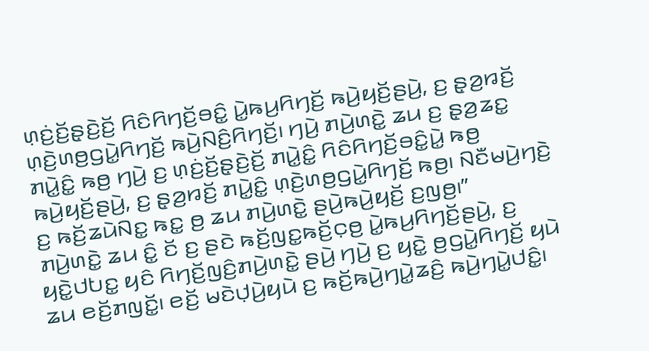ꤛ꤫ꤢꤦ꤬ꤢꤩ꤬ꤔ꤫ꤢꤧ꤬ꤢꤩ꤬ ꤖꤢꤨꤖꤚꤢꤩ꤬ꤋꤢꤨ꤭ ꤣꤧ꤭ꤒꤣ꤬ꤖꤚꤢꤩ꤬ ꤒꤣꤧ꤬ꤟꤢꤩ꤬ꤔꤣꤧ꤬, ꤢ꤬ ꤔ꤫ꤤ꤬ꤙꤢꤩ꤬ ꤛ꤫ꤢꤧ꤬ꤛꤥ꤬ꤞꤣꤧ꤭ꤖꤚꤢꤩ꤬ ꤒꤣꤧ꤬ꤡꤢꤨ꤬ꤖꤚꤢꤩ꤬꤯ ꤚꤣꤧ꤬ ꤊꤣꤧ꤬ꤛꤢꤧ꤭ ꤘꤣ ꤢ꤬ ꤔ꤫ꤤ꤬ꤘꤢ꤭ ꤊꤣꤧ꤭ꤢꤨ꤭ ꤒꤥ꤬ ꤚꤣꤧ꤬ ꤢ꤬ ꤛ꤫ꤢꤦ꤬ꤢꤩ꤬ꤔ꤫ꤢꤧ꤬ꤢꤩ꤬ ꤊꤣꤧ꤭ꤢꤨ꤭ ꤖꤢꤨꤖꤚꤢꤩ꤬ꤋꤢꤨ꤭ꤣꤧ꤭ ꤒꤥ꤬ ꤒꤣꤧ꤬ꤟꤢꤩ꤬ꤔꤣꤧ꤬, ꤢ꤬ ꤔ꤫ꤤ꤬ꤙꤢꤩ꤬ ꤊꤣꤧ꤭ꤢꤨ꤭ ꤛ꤫ꤢꤧ꤬ꤛꤥ꤬ꤞꤣꤧ꤭ꤖꤚꤢꤩ꤬ ꤒꤥ꤬꤯ ꤡꤢꤪꤗꤣꤧ꤬ꤚꤢꤧ꤬ ꤢ꤬ ꤒꤢꤩ꤬ꤘꤣꤧꤡꤢ꤭ ꤒꤢ꤭ ꤥ꤬ ꤘꤣ ꤊꤣꤧ꤬ꤛꤢꤧ꤭ ꤔꤣꤧ꤬ꤒꤣꤧ꤬ꤟꤢꤩ꤬ ꤢ꤬ꤜꤥ꤬꤯”
ꤊꤣꤧ꤬ꤛꤢꤧ꤭ ꤘꤣ ꤢꤨ꤭ ꤢꤩ ꤢ꤬ ꤔꤢꤧ ꤒꤢꤩ꤬ꤜꤢ꤭ꤒꤢꤩ꤬ꤍ꤫ꤥ꤬ ꤣꤧ꤭ꤒꤣ꤬ꤖꤚꤢꤩ꤬ꤔꤣꤧ꤬, ꤢ꤬ ꤟꤢꤧ꤭ꤓꤝꤢ꤭ ꤟꤢꤨ ꤖꤚꤢꤩ꤬ꤜꤢꤨ꤬ꤊꤣꤧ꤬ꤛꤢꤧ꤭ ꤔꤣꤧ꤬ ꤚꤣꤧ꤬ ꤢ꤬ ꤟꤢꤧ꤭ ꤥ꤬ꤞꤣꤧ꤭ꤖꤚꤢꤩ꤬ ꤟꤣꤧ ꤘꤣ ꤕꤢꤩ꤬ꤊꤜꤢꤩ꤭꤯ ꤕꤢꤩ꤬ ꤗꤢꤧꤓ꤫ꤣꤧ꤬ꤟꤣꤧ ꤢ꤬ ꤒꤢꤩ꤬ꤒꤣꤧ꤬ꤚꤣꤧ꤭ꤘꤢꤨ꤬ ꤒꤣꤧ꤬ꤚꤣꤧ꤭ꤓꤢꤨ꤭꤯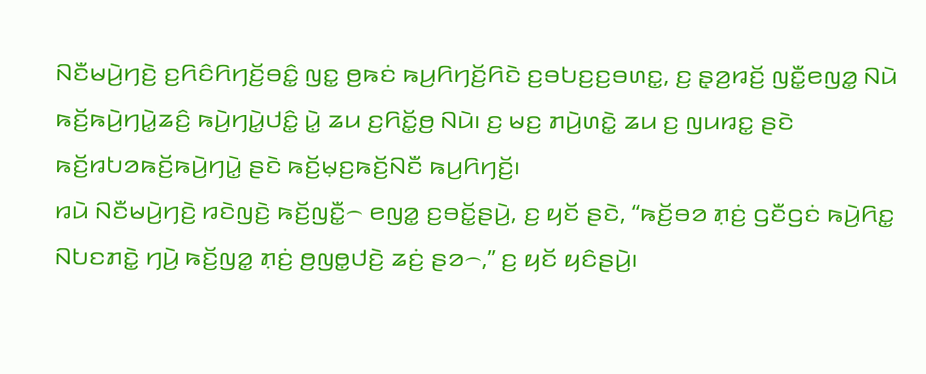ꤡꤢꤪꤗꤣꤧ꤬ꤚꤢꤧ꤬ ꤢ꤬ꤖꤢꤨꤖꤚꤢꤩ꤬ꤋꤢꤨ꤭ ꤜꤢ꤭ ꤥ꤬ꤒꤢꤦ ꤒꤣ꤬ꤖꤚꤢꤩ꤬ꤖꤢꤧ ꤢ꤬ꤋꤝꤢ꤬ꤢ꤬ꤋꤛꤢ꤭, ꤢ꤬ ꤔ꤫ꤤ꤬ꤙꤢꤩ꤬ ꤜꤢꤪ꤭ꤕꤜꤤ꤭ ꤡꤣꤧ ꤒꤢꤩ꤬ꤒꤣꤧ꤬ꤚꤣꤧ꤭ꤘꤢꤨ꤬ ꤒꤣꤧ꤬ꤚꤣꤧ꤭ꤓꤢꤨ꤭ ꤣꤧ꤭ ꤘꤣ ꤢ꤬ꤖꤢꤩ꤭ꤥ꤬ ꤡꤣꤧ꤯ ꤢ꤬ ꤗꤢ꤬ ꤊꤣꤧ꤬ꤛꤢꤧ꤭ ꤘꤣ ꤢ꤬ ꤜꤣꤙꤢ꤭ ꤔꤢꤧ ꤒꤢꤩ꤬ꤙꤝꤤꤒꤢꤩ꤬ꤒꤣꤧ꤬ꤚꤣꤧ꤭ ꤔꤢꤧ ꤒꤢꤩ꤬ꤗ꤫ꤢ꤬ꤒꤢꤩ꤬ꤡꤢꤪ ꤒꤣ꤬ꤖꤚꤢꤩ꤬꤯
ꤙꤣꤧ ꤡꤢꤪꤗꤣꤧ꤬ꤚꤢꤧ꤬ ꤙꤢꤧꤜꤢꤧ꤬ ꤒꤢꤩ꤬ꤜꤢꤪ꤭꤮ ꤕꤜꤤ꤭ ꤢ꤬ꤋꤢꤩ꤭ꤔꤣꤧ꤬, ꤢ꤬ ꤟꤢꤩ ꤔꤢꤧ, “ꤒꤢꤩ꤬ꤋꤤ ꤊ꤫ꤢꤦ꤬ ꤞꤢꤪꤞꤢꤦ ꤒꤣꤧ꤬ꤖꤢ꤭ ꤡꤝꤢꤊꤢꤧ꤭ ꤚꤣꤧ꤬ ꤒꤢꤩ꤬ꤜꤤ꤭ ꤊ꤫ꤢꤦ꤬ ꤥ꤬ꤜꤥ꤭ꤓꤢꤧ꤬ ꤘꤢꤦ꤬ ꤔꤤ꤮,” ꤢ꤬ ꤟꤢꤩ ꤟꤢꤨꤔꤣꤧ꤬꤯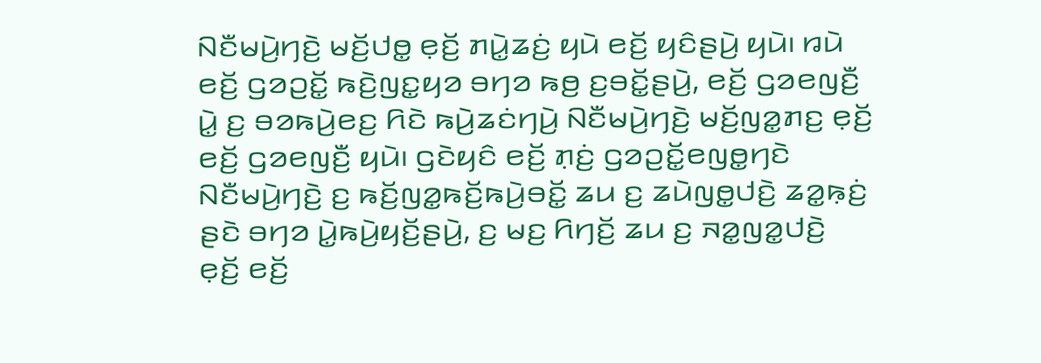ꤡꤢꤪꤗꤣꤧ꤬ꤚꤢꤧ꤬ ꤗꤢꤩ꤬ꤓꤥ꤭ ꤕ꤫ꤢꤩ꤬ ꤊꤣꤧ꤭ꤘꤢꤦ꤬ ꤟꤣꤧ ꤕꤢꤩ꤬ ꤟꤢꤨꤔꤣꤧ꤬ ꤟꤣꤧ꤯ ꤙꤣꤧ ꤕꤢꤩ꤬ ꤞꤤꤑꤢꤩ꤭ ꤒꤢꤧ꤬ꤜꤢ꤭ꤟꤤ ꤋꤚꤤ ꤒꤥ꤬ ꤢ꤬ꤋꤢꤩ꤭ꤔꤣꤧ꤬, ꤕꤢꤩ꤬ ꤞꤤꤕꤜꤢꤪ꤬ ꤣꤧ꤭ ꤢ꤬ ꤋꤤꤒꤣꤧ꤬ꤕꤢ꤬ ꤖꤢꤧ ꤒꤣꤧ꤬ꤘꤢꤦꤚꤣꤧ꤬ ꤡꤢꤪꤗꤣꤧ꤬ꤚꤢꤧ꤬ ꤗꤢꤩ꤬ꤜꤤ꤭ꤊꤢ꤬ ꤕ꤫ꤢꤩ꤬ ꤕꤢꤩ꤬ ꤞꤤꤕꤜꤢꤪ꤬ ꤟꤣꤧ꤯ ꤞꤢꤧꤟꤢꤨ ꤕꤢꤩ꤬ ꤊ꤫ꤢꤦ꤬ ꤞꤤꤑꤢꤩ꤭ꤕꤜꤥ꤭ꤚꤢꤧ ꤡꤢꤪꤗꤣꤧ꤬ꤚꤢꤧ꤬ ꤢ꤬ ꤒꤢꤩ꤬ꤜꤤ꤭ꤒꤢꤩ꤬ꤒꤣꤧ꤬ꤋꤢꤩ꤭ ꤘꤣ ꤢ꤬ ꤘꤣꤧꤜꤥ꤭ꤓꤢꤧ꤬ ꤘꤤ꤭ꤒ꤫ꤢꤦ꤬ ꤔꤢꤧ ꤋꤚꤤ ꤣꤧ꤭ꤒꤣꤧ꤬ꤟꤢꤩ꤬ꤔꤣꤧ꤬, ꤢ꤬ ꤗꤢ꤬ ꤖꤚꤢꤩ꤬ ꤘꤣ ꤢ꤬ ꤏꤤ꤭ꤜꤤ꤭ꤓꤢꤧ꤬ ꤕ꤫ꤢꤩ꤬ ꤕꤢꤩ꤬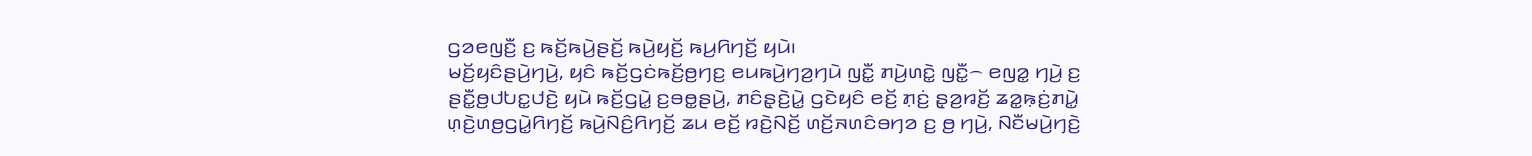ꤞꤤꤕꤜꤢꤪ꤬ ꤢ꤬ ꤒꤢꤩ꤬ꤒꤣꤧ꤬ꤔꤢꤩ꤬ ꤒꤣꤧ꤬ꤟꤢꤩ꤬ ꤒꤣ꤬ꤖꤚꤢꤩ꤬ ꤟꤣꤧ꤯
ꤗꤢꤩ꤬ꤟꤢꤨꤔꤣꤧ꤬ꤚꤣꤧ꤬, ꤟꤢꤨ ꤒꤢꤩ꤬ꤞꤢꤦꤒꤢꤩ꤬ꤥ꤬ꤚꤢ꤬ ꤕꤣꤒꤣꤧ꤬ꤚꤤ꤬ꤚꤣꤧ ꤜꤢꤪ꤭ ꤊꤣꤧ꤬ꤛꤢꤧ꤭ ꤜꤢꤪ꤭꤮ ꤕꤜꤤ꤭ ꤚꤣꤧ꤬ ꤢ꤬ ꤔꤢꤪ꤭ꤥ꤬ꤓꤝꤢ꤭ꤓꤢꤧ꤬ ꤟꤣꤧ ꤒꤢꤩ꤬ꤞꤣꤧ꤭ ꤢ꤬ꤋꤥ꤭ꤔꤣꤧ꤬, ꤊꤢꤨꤔ꤫ꤢꤧ꤬ꤣꤧ꤭ ꤞꤢꤧꤟꤢꤨ ꤕꤢꤩ꤬ ꤊ꤫ꤢꤦ꤬ ꤔ꤫ꤤ꤬ꤙꤢꤩ꤬ ꤘꤤ꤭ꤒ꤫ꤢꤦ꤬ꤊꤣꤧ꤭ ꤛ꤫ꤢꤧ꤬ꤛꤥ꤬ꤞꤣꤧ꤭ꤖꤚꤢꤩ꤬ ꤒꤣꤧ꤬ꤡꤢꤨ꤬ꤖꤚꤢꤩ꤬ ꤘꤣ ꤕꤢꤩ꤬ ꤙꤢꤧ꤬ꤡꤢꤩ꤬ ꤛꤢꤩ꤬ꤏꤛꤢꤨꤋꤚꤤ ꤢ꤬ ꤥ꤬ ꤚꤣꤧ꤬, ꤡꤢꤪꤗꤣꤧ꤬ꤚꤢꤧ꤬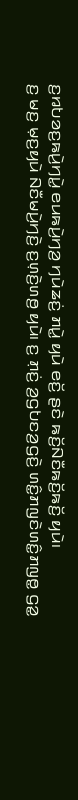ꤢ꤬ꤙꤝꤤꤢ꤬ꤒꤣꤧ꤬ꤚꤣꤧ꤭ ꤕꤣꤒꤣꤧ꤬ꤚꤤ꤬ ꤚꤣꤧꤘꤢꤦ꤬ ꤊꤣꤧ꤭ ꤟꤣꤧ ꤕꤢꤩ꤬ ꤔꤢꤧ ꤒꤢꤩ꤬ꤡꤢꤪꤒꤢꤩ꤬ꤒꤢꤩ꤬ ꤟꤣꤧ꤯
ꤢ꤬ ꤗꤢ꤬ ꤗ꤫ꤢ꤬ꤟꤣꤧ ꤡꤢꤪꤗꤣꤧ꤬ꤚꤢꤧ꤬ ꤢ꤬ꤛ꤫ꤢꤧ꤬ꤛꤥ꤬ ꤟꤣꤧ꤯ ꤢ꤬ ꤊ꤫ꤢꤦ꤬ ꤤ꤬ꤞꤝꤢꤤ꤬ꤞꤢꤧ꤬ ꤛꤢꤨ꤭ꤊꤜꤢꤧꤛꤢꤨ꤭ꤊꤜꤥ꤭ ꤞꤤ꤭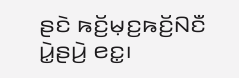ꤔꤢꤧ ꤒꤢꤩ꤬ꤗ꤫ꤢ꤬ꤒꤢꤩ꤬ꤡꤢꤪ ꤣꤧ꤭ꤔꤣꤧ꤬ ꤕꤢ꤭꤯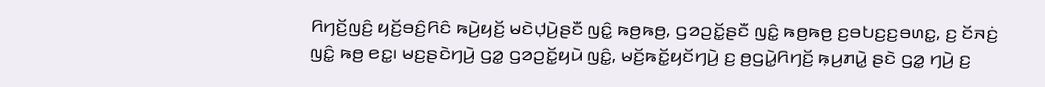ꤖꤚꤢꤩ꤬ꤜꤢꤨ꤬ ꤟꤢꤩ꤬ꤋꤢꤨ꤬ꤖꤢꤨ ꤒꤣꤧ꤬ꤟꤢꤩ꤬ ꤗꤢꤧꤓ꤫ꤣꤧ꤬ꤔꤢꤪ ꤜꤢꤨ꤭ ꤒꤥ꤬ꤒꤥ꤬, ꤞꤤꤑꤢꤩ꤭ꤔꤢꤪ ꤜꤢꤨ꤭ ꤒꤥ꤬ꤒꤥ꤬ ꤢ꤬ꤋꤝꤢ꤬ꤢ꤬ꤋꤛꤢ꤭, ꤢ꤬ ꤢꤩꤏꤢꤦ꤬ ꤜꤢꤨ꤭ ꤒꤥ꤬ ꤕꤢ꤭꤯ ꤗꤢ꤬ꤔꤢꤧꤚꤣꤧ꤬ ꤞꤤ꤭ ꤞꤤꤑꤢꤩ꤭ꤟꤣꤧ ꤜꤢꤨ꤭, ꤗꤢꤩ꤬ꤒꤢꤩ꤭ꤟꤢꤩꤚꤣꤧ꤬ ꤢ꤬ ꤥ꤬ꤞꤣꤧ꤭ꤖꤚꤢꤩ꤬ ꤒ꤫ꤣ꤬ꤊꤣꤧ꤭ ꤔꤢꤧ ꤞꤤ꤭ ꤚꤣꤧ꤬ ꤢ꤬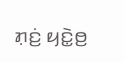ꤊ꤫ꤢꤦ꤬ ꤟꤢꤧ꤭ꤥ꤬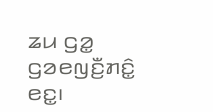ꤘꤣ ꤞꤤ꤭ ꤞꤤꤕꤜꤢꤪ꤬ꤊꤢꤨ꤭ ꤕꤢ꤭꤯